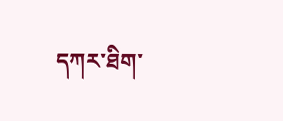དཀར་ཐིག་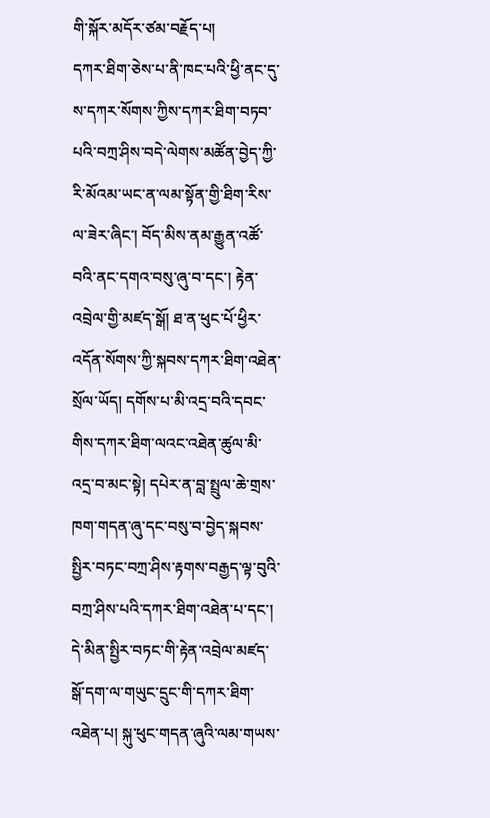གི་སྐོར་མདོར་ཙམ་བརྗོད་པ།
དཀར་ཐིག་ཅེས་པ་ནི་ཁང་པའི་ཕྱི་ནང་དུ་ས་དཀར་སོགས་ཀྱིས་དཀར་ཐིག་བཏབ་པའི་བཀྲ་ཤིས་བདེ་ལེགས་མཚོན་བྱེད་ཀྱི་རི་མོའམ་ཡང་ན་ལམ་སྟོན་གྱི་ཐིག་རིས་ལ་ཟེར་ཞིང་། བོད་མིས་ནམ་རྒྱུན་འཚོ་བའི་ནང་དགའ་བསུ་ཞུ་བ་དང་། རྟེན་འབྲེལ་གྱི་མཛད་སྒོ། ཐ་ན་ཕུང་པོ་ཕྱིར་འདོན་སོགས་ཀྱི་སྐབས་དཀར་ཐིག་འཐེན་སྲོལ་ཡོད། དགོས་པ་མི་འདྲ་བའི་དབང་གིས་དཀར་ཐིག་ལའང་འཐེན་ཚུལ་མི་འདྲ་བ་མང་སྟེ། དཔེར་ན་བླ་སྤྲུལ་ཆེ་གྲས་ཁག་གདན་ཞུ་དང་བསུ་བ་བྱེད་སྐབས་སྤྱིར་བཏང་བཀྲ་ཤིས་རྟགས་བརྒྱད་ལྟ་བུའི་བཀྲ་ཤིས་པའི་དཀར་ཐིག་འཐེན་པ་དང་། དེ་མིན་སྤྱིར་བཏང་གི་རྟེན་འབྲེལ་མཛད་སྒོ་དག་ལ་གཡུང་དྲུང་གི་དཀར་ཐིག་འཐེན་པ། སྐུ་ཕུང་གདན་ཞུའི་ལམ་གཡས་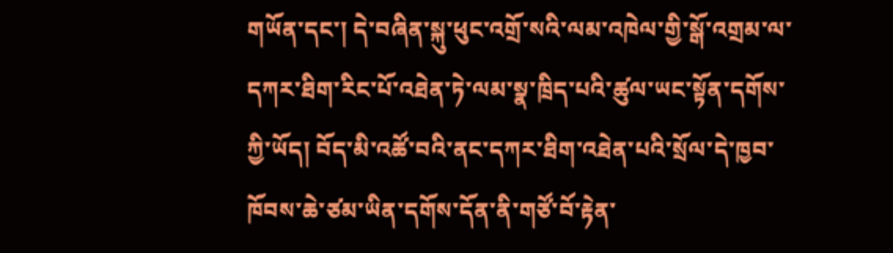གཡོན་དང་། དེ་བཞིན་སྐུ་ཕུང་འགྲོ་སའི་ལམ་འཁེལ་གྱི་སྒོ་འགྲམ་ལ་དཀར་ཐིག་རིང་པོ་འཐེན་ཏེ་ལམ་སྣ་ཁྲིད་པའི་ཚུལ་ཡང་སྟོན་དགོས་ཀྱི་ཡོད། བོད་མི་འཚོ་བའི་ནང་དཀར་ཐིག་འཐེན་པའི་སྲོལ་དེ་ཁྱབ་ཁོབས་ཆེ་ཙམ་ཡིན་དགོས་དོན་ནི་གཙོ་བོ་རྟེན་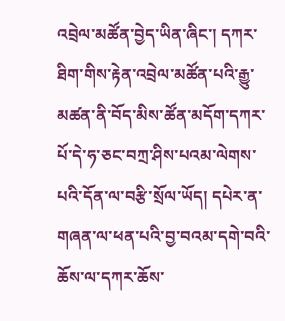འབྲེལ་མཚོན་བྱེད་ཡིན་ཞིང་། དཀར་ཐིག་གིས་རྟེན་འབྲེལ་མཚོན་པའི་རྒྱུ་མཚན་ནི་བོད་མིས་ཚོན་མདོག་དཀར་པོ་དེ་ཧ་ཅང་བཀྲ་ཤིས་པའམ་ལེགས་པའི་དོན་ལ་བརྩི་སྲོལ་ཡོད། དཔེར་ན་གཞན་ལ་ཕན་པའི་བྱ་བའམ་དགེ་བའི་ཆོས་ལ་དཀར་ཆོས་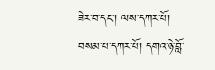ཟེར་བ་དང་། ལས་དཀར་པོ། བསམ་པ་དཀར་པོ། དགའ་ཉེ་བློ་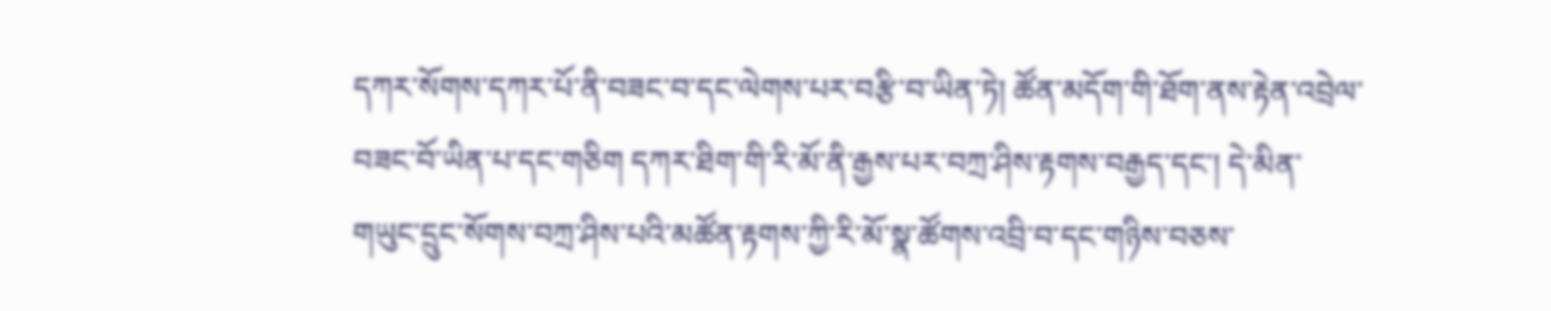དཀར་སོགས་དཀར་པོ་ནི་བཟང་བ་དང་ལེགས་པར་བརྩི་བ་ཡིན་ཏེ། ཚོན་མདོག་གི་ཐོག་ནས་རྟེན་འབྲེལ་བཟང་བོ་ཡིན་པ་དང་གཅིག དཀར་ཐིག་གི་རི་མོ་ནི་རྒྱས་པར་བཀྲ་ཤིས་རྟགས་བརྒྱད་དང་། དེ་མིན་གཡུང་དྲུང་སོགས་བཀྲ་ཤིས་པའི་མཚོན་རྟགས་ཀྱི་རི་མོ་སྣ་ཚོགས་འབྲི་བ་དང་གཉིས་བཅས་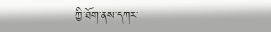ཀྱི་ཐོག་ནས་དཀར་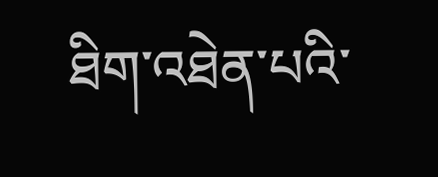ཐིག་འཐེན་པའི་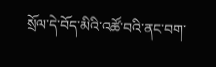སྲོལ་དེ་བོད་མིའི་འཚོ་བའི་ནང་བག་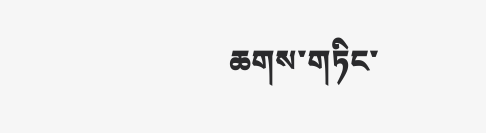ཆགས་གཏིང་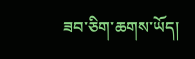ཟབ་ཅིག་ཆགས་ཡོད།